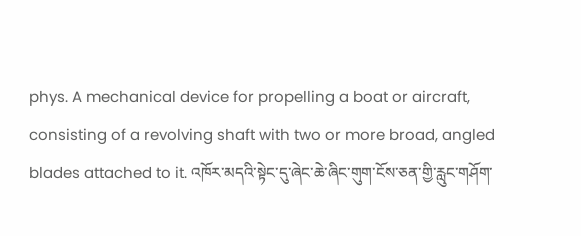phys. A mechanical device for propelling a boat or aircraft, consisting of a revolving shaft with two or more broad, angled blades attached to it. འཁོར་མདའི་སྟེང་དུ་ཞེང་ཆེ་ཞིང་གུག་ངོས་ཅན་གྱི་རླུང་གཤོག་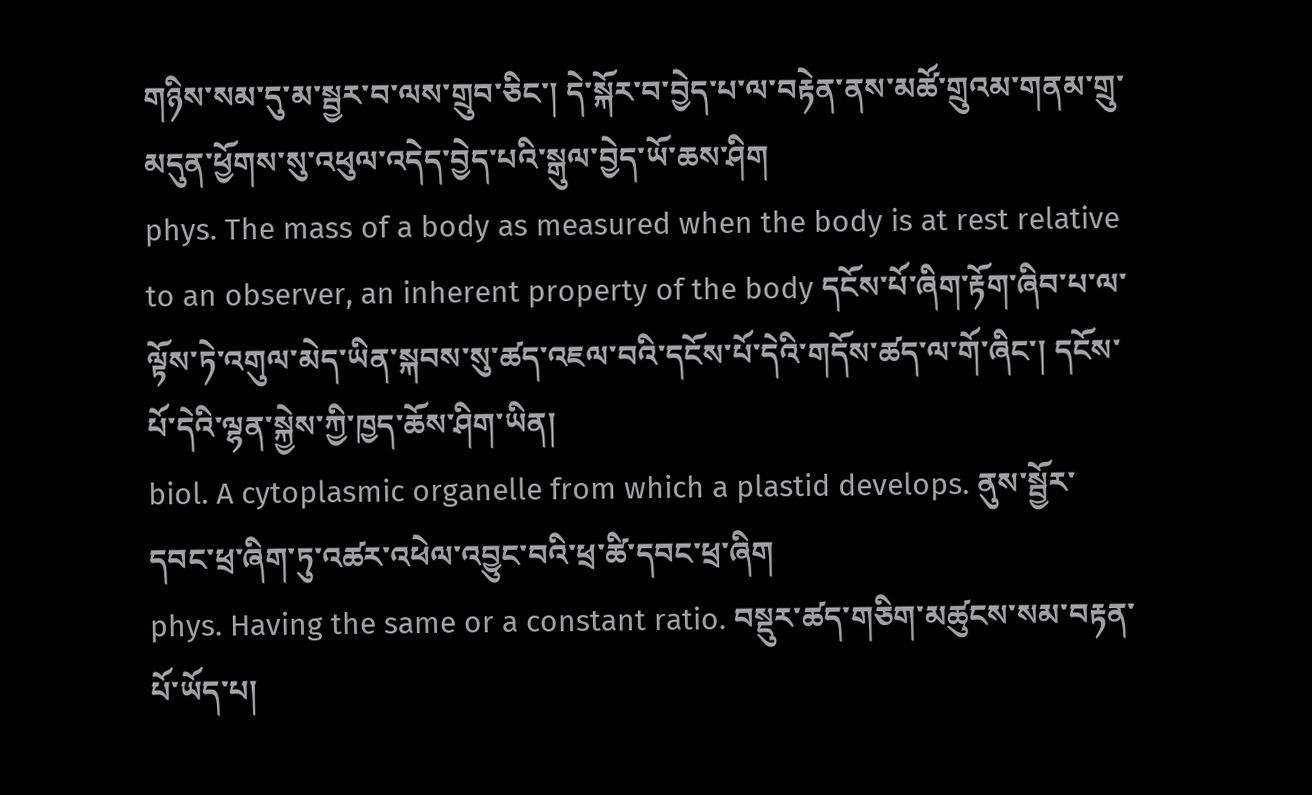གཉིས་སམ་དུ་མ་སྦྱར་བ་ལས་གྲུབ་ཅིང་། དེ་སྐོར་བ་བྱེད་པ་ལ་བརྟེན་ནས་མཚོ་གྲུའམ་གནམ་གྲུ་མདུན་ཕྱོགས་སུ་འཕུལ་འདེད་བྱེད་པའི་སྒུལ་བྱེད་ཡོ་ཆས་ཤིག
phys. The mass of a body as measured when the body is at rest relative to an observer, an inherent property of the body དངོས་པོ་ཞིག་རྟོག་ཞིབ་པ་ལ་ལྟོས་ཏེ་འགུལ་མེད་ཡིན་སྐབས་སུ་ཚད་འཇལ་བའི་དངོས་པོ་དེའི་གདོས་ཚད་ལ་གོ་ཞིང་། དངོས་པོ་དེའི་ལྷན་སྐྱེས་ཀྱི་ཁྱད་ཆོས་ཤིག་ཡིན།
biol. A cytoplasmic organelle from which a plastid develops. ནུས་སྦྱོར་དབང་ཕྲ་ཞིག་ཏུ་འཚར་འཕེལ་འབྱུང་བའི་ཕྲ་ཚི་དབང་ཕྲ་ཞིག
phys. Having the same or a constant ratio. བསྡུར་ཚད་གཅིག་མཚུངས་སམ་བརྟན་པོ་ཡོད་པ།